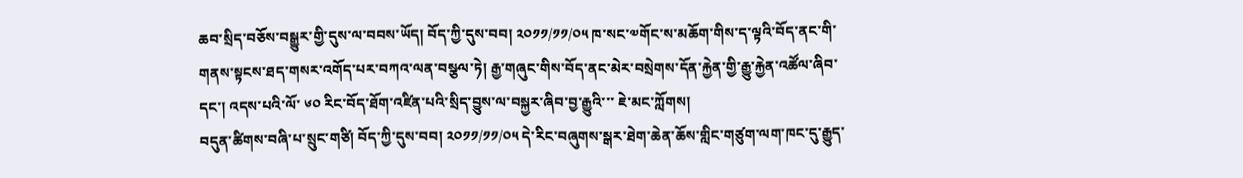ཆབ་སྲིད་བཅོས་བསྒྱུར་གྱི་དུས་ལ་བབས་ཡོད། བོད་ཀྱི་དུས་བབ། ༢༠༡༡/༡༡/༠༥ ཁ་སང་༧གོང་ས་མཆོག་གིས་ད་ལྟའི་བོད་ནང་གི་གནས་སྟངས་ཐད་གསར་འགོད་པར་བཀའ་ལན་བསྩལ་ཏེ། རྒྱ་གཞུང་གིས་བོད་ནང་མེར་བསྲེགས་དོན་རྐྱེན་གྱི་རྒྱུ་རྐྱེན་འཚོལ་ཞིབ་དང་། འདས་པའི་ལོ་ ༦༠ རིང་བོད་ཐོག་འཛིན་པའི་སྲིད་བྱུས་ལ་བསྐྱར་ཞིབ་བྱ་རྒྱུའི་་་ ཇེ་མང་ཀློགས།
བདུན་ཚིགས་བཞི་པ་སྲུང་གཙི། བོད་ཀྱི་དུས་བབ། ༢༠༡༡/༡༡/༠༥ དེ་རིང་བཞུགས་སྒར་ཐེག་ཆེན་ཆོས་གླིང་གཙུག་ལག་ཁང་དུ་རྒྱུད་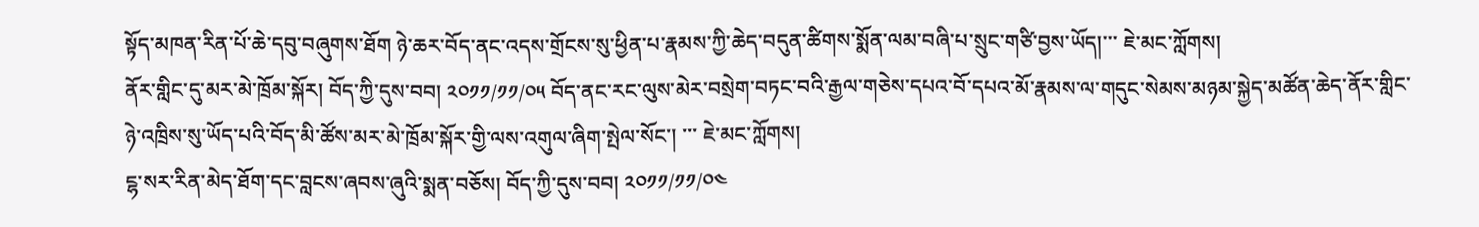སྟོད་མཁན་རིན་པོ་ཆེ་དབུ་བཞུགས་ཐོག ཉེ་ཆར་བོད་ནང་འདས་གྲོངས་སུ་ཕྱིན་པ་རྣམས་ཀྱི་ཆེད་བདུན་ཚིགས་སྨོན་ལམ་བཞི་པ་སྲུང་གཙི་བྱས་ཡོད།་་་ ཇེ་མང་ཀློགས།
ནོར་གླིང་དུ་མར་མེ་ཁྲོམ་སྐོར། བོད་ཀྱི་དུས་བབ། ༢༠༡༡/༡༡/༠༥ བོད་ནང་རང་ལུས་མེར་བསྲེག་བཏང་བའི་རྒྱལ་གཅེས་དཔའ་བོ་དཔའ་མོ་རྣམས་ལ་གདུང་སེམས་མཉམ་སྐྱེད་མཚོན་ཆེད་ནོར་གླིང་ཉེ་འཁྲིས་སུ་ཡོད་པའི་བོད་མི་ཚོས་མར་མེ་ཁྲོམ་སྐོར་གྱི་ལས་འགུལ་ཞིག་སྤེལ་སོང་། ་་་ ཇེ་མང་ཀློགས།
ངྷ་སར་རིན་མེད་ཐོག་དང་བླངས་ཞབས་ཞུའི་སྨན་བཅོས། བོད་ཀྱི་དུས་བབ། ༢༠༡༡/༡༡/༠༤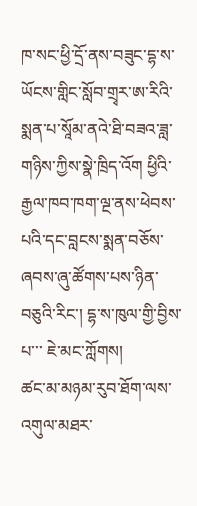ཁ་སང་ཕྱི་དྲོ་ནས་བཟུང་དྷ་ས་ཡོངས་གླིང་སློབ་གྲྭར་ཨ་རིའི་སྨན་པ་སཱོམ་ནའེ་ཐི་བཟའ་ཟླ་གཉིས་ཀྱིས་སྣེ་ཁྲིད་འོག ཕྱིའི་རྒྱལ་ཁབ་ཁག་ལྔ་ནས་ཕེབས་པའི་དང་བླངས་སྨན་བཅོས་ཞབས་ཞུ་ཚོགས་པས་ཉིན་བཅུའི་རིང་། དྷ་ས་ཁུལ་གྱི་བྱིས་པ་་་ ཇེ་མང་ཀློགས།
ཚང་མ་མཉམ་རུབ་ཐོག་ལས་འགུལ་མཐར་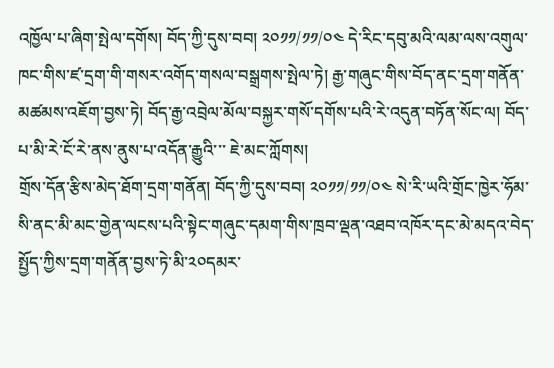འཁྱོལ་པ་ཞིག་སྤེལ་དགོས། བོད་ཀྱི་དུས་བབ། ༢༠༡༡/༡༡/༠༤ དེ་རིང་དབུ་མའི་ལམ་ལས་འགུལ་ཁང་གིས་ཛ་དྲག་གི་གསར་འགོད་གསལ་བསྒྲགས་སྤེལ་ཏེ། རྒྱ་གཞུང་གིས་བོད་ནང་དྲག་གནོན་མཚམས་འཇོག་བྱས་ཏེ། བོད་རྒྱ་འབྲེལ་མོལ་བསྐྱར་གསོ་དགོས་པའི་རེ་འདུན་བཏོན་སོང་ལ། བོད་པ་མི་རེ་ངོ་རེ་ནས་ནུས་པ་འདོན་རྒྱུའི་་་ ཇེ་མང་ཀློགས།
གྲོས་དོན་རྩིས་མེད་ཐོག་དྲག་གནོན། བོད་ཀྱི་དུས་བབ། ༢༠༡༡/༡༡/༠༤ སེ་རི་ཡའི་གྲོང་ཁྱེར་ཧོམ་སི་ནང་མི་མང་གྱེན་ལངས་པའི་སྟེང་གཞུང་དམག་གིས་ཁྲབ་ལྡན་འཐབ་འཁོར་དང་མེ་མདའ་བེད་སྤྱོད་ཀྱིས་དྲག་གནོན་བྱས་ཏེ་མི་༢༠དམར་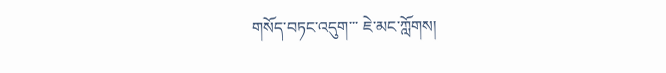གསོད་བཏང་འདུག་་་ ཇེ་མང་ཀློགས།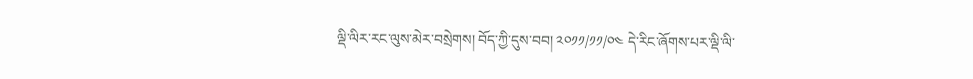ལྡི་ལིར་རང་ལུས་མེར་བསྲེགས། བོད་ཀྱི་དུས་བབ། ༢༠༡༡/༡༡/༠༤ དེ་རིང་ཞོགས་པར་ལྡི་ལི་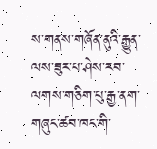ས་གནས་གཞོན་ནུའི་རྒྱུན་ལས་ཟུར་པ་ཤེས་རབ་ལགས་གཅིག་པུ་རྒྱ་ནག་གཞུང་ཚབ་ཁང་གི་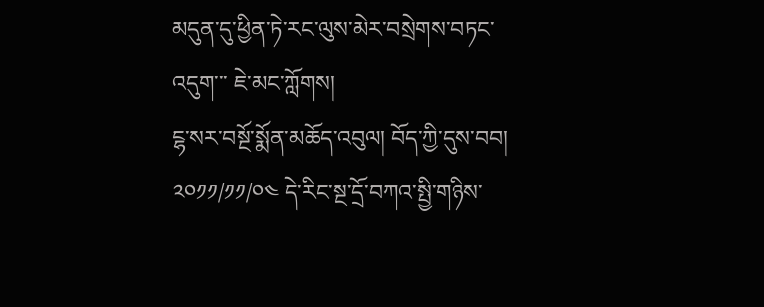མདུན་དུ་ཕྱིན་ཏེ་རང་ལུས་མེར་བསྲེགས་བཏང་འདུག་་་ ཇེ་མང་ཀློགས།
ངྷ་སར་བསྔོ་སྨོན་མཆོད་འབུལ། བོད་ཀྱི་དུས་བབ། ༢༠༡༡/༡༡/༠༤ དེ་རིང་སྔ་དྲོ་བཀའ་སྤྱི་གཉིས་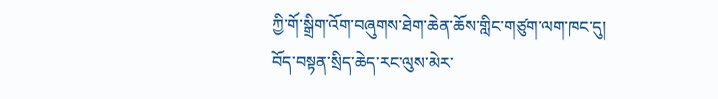ཀྱི་གོ་སྒྲིག་འོག་བཞུགས་ཐེག་ཆེན་ཆོས་གླིང་གཙུག་ལག་ཁང་དུ། བོད་བསྟན་སྲིད་ཆེད་རང་ལུས་མེར་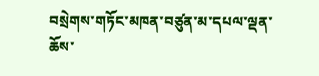བསྲེགས་གཏོང་མཁན་བཙུན་མ་དཔལ་ལྡན་ཆོས་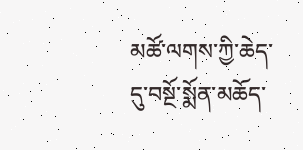མཚོ་ལགས་ཀྱི་ཆེད་དུ་བསྔོ་སྨོན་མཆོད་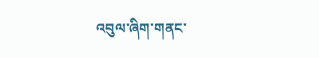འབུལ་ཞིག་གནང་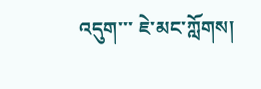འདུག་་་ ཇེ་མང་ཀློགས།